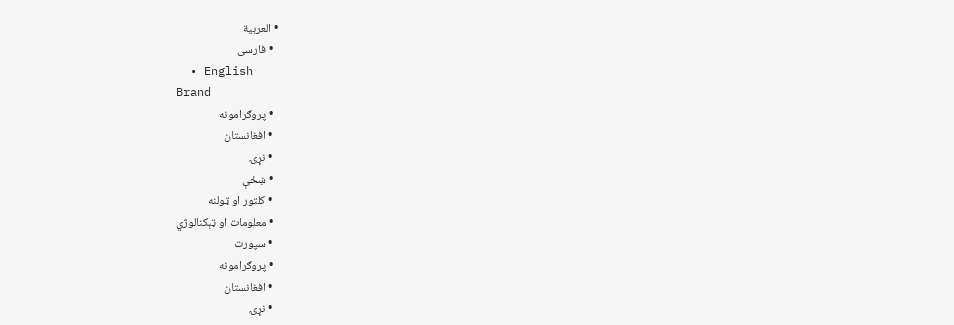• العربية
  • فارسی
  • English
Brand
  • پروګرامونه
  • افغانستان
  • نړۍ
  • ښځې
  • کلتور او ټولنه
  • معلومات او ټېکنالوژي
  • سپورت
  • پروګرامونه
  • افغانستان
  • نړۍ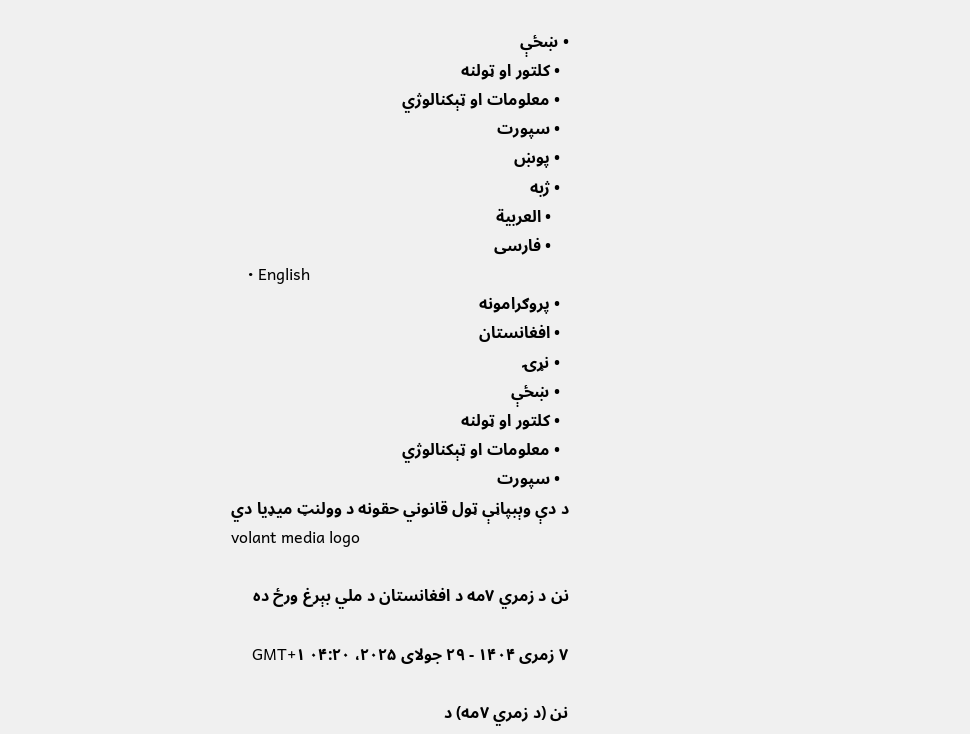• ښځې
  • کلتور او ټولنه
  • معلومات او ټېکنالوژي
  • سپورت
  • پوښ
  • ژبه
    • العربية
    • فارسی
    • English
  • پروګرامونه
  • افغانستان
  • نړۍ
  • ښځې
  • کلتور او ټولنه
  • معلومات او ټېکنالوژي
  • سپورت
د دې وېبپاڼې ټول قانوني حقونه د وولنټ میډیا دي
volant media logo

نن د زمري ۷مه د افغانستان د ملي بېرغ ورځ ده

۷ زمری ۱۴۰۴ - ۲۹ جولای ۲۰۲۵، ۰۴:۲۰ GMT+۱

نن (د زمري ۷مه) د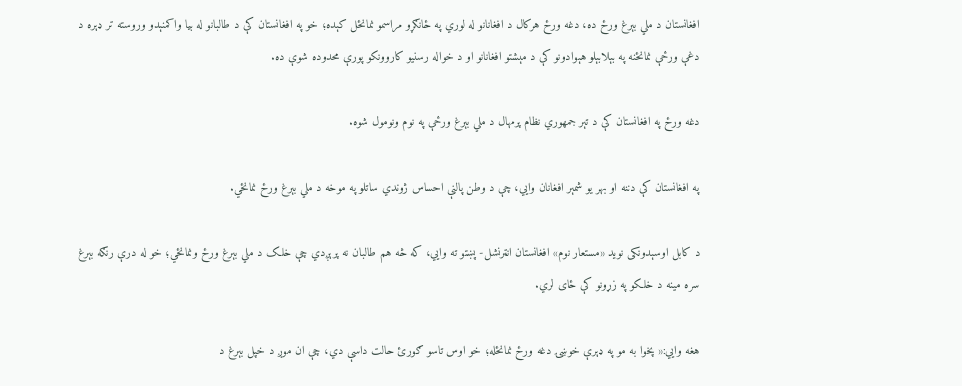افغانستان د ملي بېرغ ورځ ده، دغه ورځ هرکال د افغانانو له لوري په ځانګړو مراسمو نمانځل کېده؛ خو په افغانستان کې د طالبانو له بیا واکمنېدو وروسته تر ډېره د دغې ورځې نمانځنه په بېلابېلو هېوادونو کې د مېشتو افغانانو او د خواله رسنیو کاروونکو پورې محدوده شوې ده.

دغه ورځ په افغانستان کې د تېر جمهوري نظام پرمهال د ملي بېرغ ورځې په نوم ونومول شوه.

په افغانستان کې دننه او بهر یو شمېر افغانان وايي، چې د وطن پالنې احساس ژوندي ساتلو په موخه د ملي بېرغ ورځ نمانځي.

د کابل اوسېدونکی نوید «مستعار نوم» افغانستان انټرنشل- پښتو ته وايي، که څه هم طالبان نه پرېږدي چې خلک د ملي بېرغ ورځ ونمانځي؛ خو له درې رنګه بېرغ سره مینه د خلکو په زړونو کې ځای لري.

هغه وایي:« پخوا به مو په ډېرې خوښۍ دغه ورځ نمانځله؛ خو اوس تاسو ګورئ حالت داسې دي، چې ان موږ د خپل بېرغ د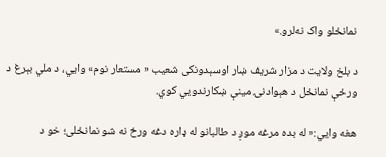نمانځلو واک نه‌لرو.»

د بلخ ولایت د مزار شریف ښار اوسېدونکی شعیب « مستعار نوم» وايي، د ملي بېرغ د ورځې نمانځل د هېوادنۍ مینې ښکارندویي کوي.

هغه وایي:« له بده مرغه موږ د طالبانو له ډاره دغه ورځ نه شو نمانځلی؛ خو د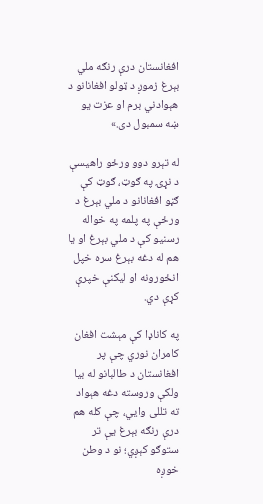افغانستان درې رنګه ملي بېرغ زموږ د ټولو افغانانو د هېوادني برم او عزت یو ښه سمبول دی.»

له تېرو دوو ورځو راهیسې د نړۍ په ګوټ، ګوټ کې ګڼو افغانانو د ملي بېرغ د ورځې په پلمه په خواله رسنیو کې د ملي بېرغ او یا هم له دغه بېرغ سره خپل انځورونه او لیکنې خپرې کړې دي.

په کاناډا کې مېشت افغان کامران نوري چې پر افغانستان د طالبانو له بیا ولکې وروسته دغه هېواد ته تللی وايي، چې کله هم درې رنګه بېرغ یې تر ستوګو کېږي؛ نو د وطن خوږه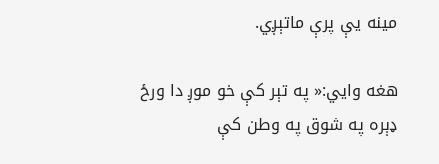مینه یې پرې ماتېږي.

هغه وایي:« په تېر کې خو موږ دا ورځ ډېره په شوق په وطن کې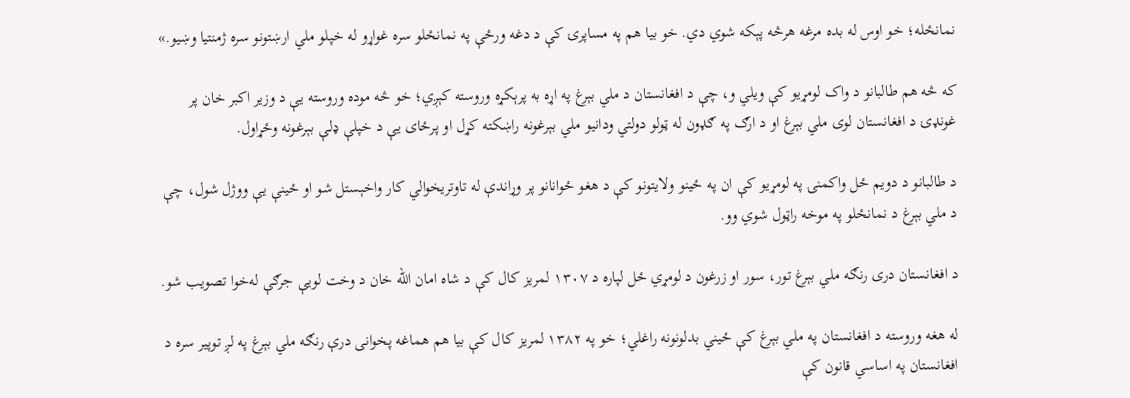نمانځله؛ خو اوس له بده مرغه هرڅه پېکه شوي دي. خو بیا هم په مساپرۍ کې د دغه ورځې په نمانځلو سره غواړو له خپلو ملي ارښتونو سره ژمنتیا وښیو.»

که څه هم طالبانو د واک لومړیو کې ویلي و، چې د افغانستان د ملي بېرغ په اړه به پرېکړه وروسته کېږي؛ خو څه موده وروسته یې د وزیر اکبر خان پر غونډۍ د افغانستان لوی ملي بېرغ او د ارګ په ګډون له ټولو دولتي ودانیو ملي بېرغونه راښکته کړل او پرځای یې د خپلې ډلې بېرغونه وځړاول.

د طالبانو د دویم ځل واکمنۍ په لومړیو کې ان په ځینو ولایتونو کې د هغو ځوانانو پر وړاندې له تاوتریخوالي کار واخېستل شو او ځینې یې ووژل شول، چې د ملي بېرغ د نمانځلو په موخه راټول شوي وو.

د افغانستان دری رنګه ملي بېرغ تور، سور او زرغون د لومړي ځل لپاره د ۱۳۰۷ لمریز کال کې د شاه امان الله خان د وخت لويې جرګې له‌خوا تصویب شو.

له هغه وروسته د افغانستان په ملي بېرغ کې ځیني بدلونونه راغلي؛ خو په ۱۳۸۲ لمریز کال کې بیا هم هماغه پخوانی درې رنګه ملي بېرغ په لږ توپیر سره د افغانستان په اساسي قانون کې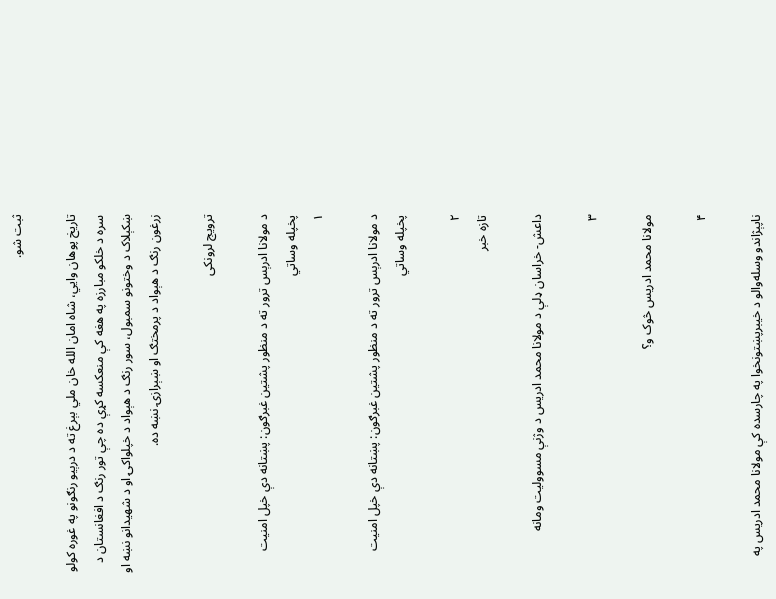ثبت شو.

تاریخ پوهان وايي، شاه امان الله خان ملي بېرغ ته د درېیو رنګونو په غوره کولو سره د خلکو مبارزه په هغه کې منعکسه کړې ده چې تور رنګ د افغانستان د ښکېلاک د وختونو سمبول، سور رنګ د هېواد د خپلواکۍ او د شهيدانو نښه او زرغون رنګ د هېواد د پرمختګ او ښېرازۍ نښه ده.

ترویج لرونکی

د مولانا ادرېس ترور ته د منظور پشتین غبرګون: پښتانه دې خپل امنیت پخپله وساتي
۱

د مولانا ادرېس ترور ته د منظور پشتین غبرګون: پښتانه دې خپل امنیت پخپله وساتي

۲
تازه خبر

داعش- خراسان ډلې د مولانا محمد ادریس د وژنې مسوولیت ومانه

۳

مولانا محمد ادریس څوک و؟

۴

ناپېژاندو وسله‌والو د خیبرپښتونخوا په چارسده کې مولانا محمد ادریس په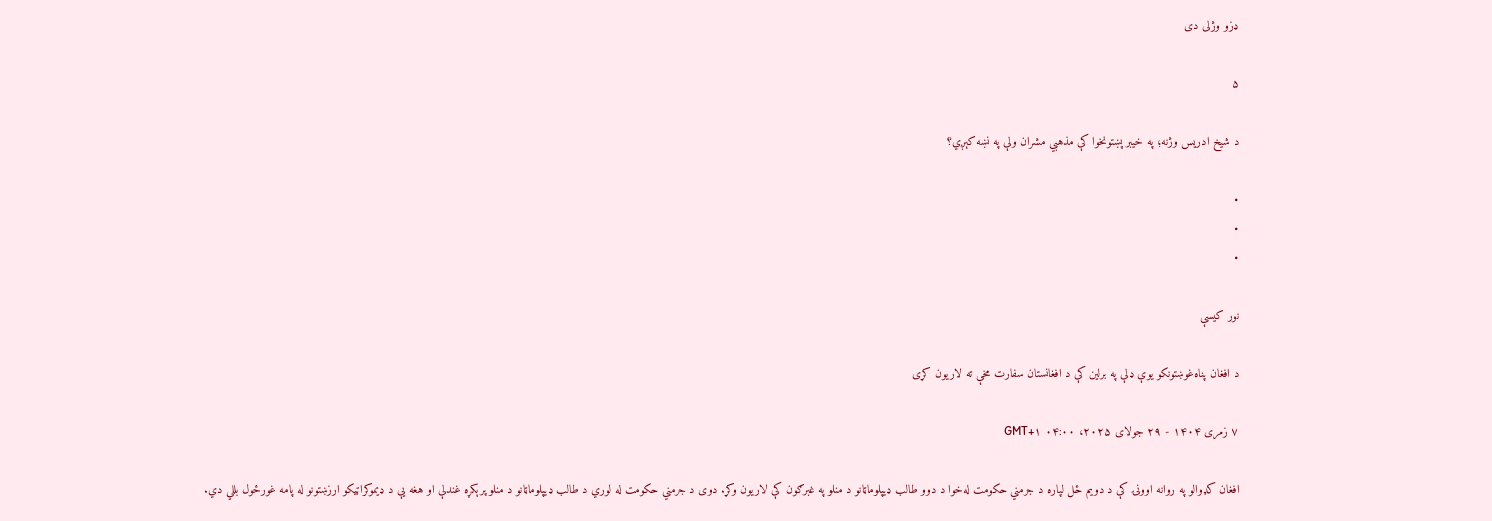ډزو وژلی دی

۵

د شیخ ادریس وژنه؛ په خیبر پښتونخوا کې مذهبي مشران ولې په نښه کېږي؟

•
•
•

نور کیسې

د افغان پناه‌غوښتونکو یوې ډلې په برلین کې د افغانستان سفارت مخې ته لاریون کړی

۷ زمری ۱۴۰۴ - ۲۹ جولای ۲۰۲۵، ۰۴:۰۰ GMT+۱

افغان کډوالو په روانه اوونۍ کې د دویم ځل لپاره د جرمني حکومت له‌خوا د دوو طالب ډیپلوماټانو د منلو په غبرګون کې لاریون وکړ. دوی د جرمني حکومت له لوري د طالب ډیپلوماټانو د منلو پرېکړه غندلې او هغه یې د ډیموکراټیکو ارزښتونو له پامه غورځول بللي دي.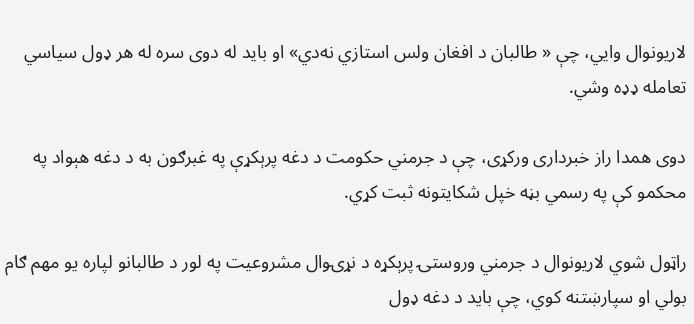لاریونوال وايي، چې « طالبان د افغان ولس استازي نه‌دي» او باید له دوی سره له هر ډول سیاسي تعامله ډډه وشي.

دوی همدا راز خبرداری ورکړی، چې د جرمني حکومت د دغه پرېکړې په غبرګون به د دغه هېواد په محکمو کې په رسمي بڼه خپل شکایتونه ثبت کړي.

راټول شوي لاریونوال د جرمني وروستۍ پرېکړه د نړۍوال مشروعیت په لور د طالبانو لپاره یو مهم ګام بولي او سپارښتنه کوي، چې باید د دغه ډول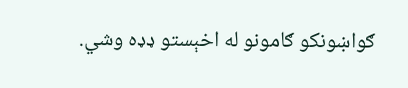ګواښونکو ګامونو له اخېستو ډډه وشي.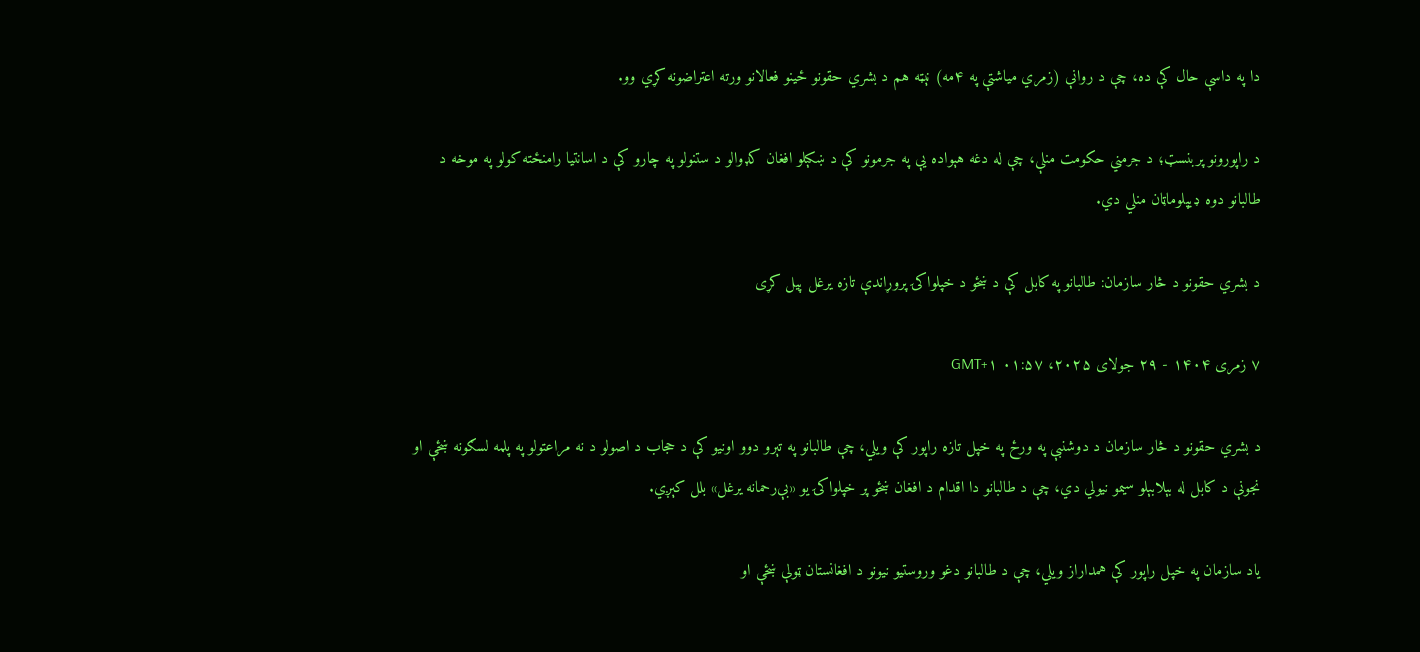دا په داسې حال کې ده، چې د روانې (زمري میاشتې په ۴مه) نېټه هم د بشري حقونو ځینو فعالانو ورته اعتراضونه کړي وو.

د راپورونو پربنسټ؛ د جرمني حکومت منلې، چې له دغه هېواده یې په جرمونو کې د ښکېلو افغان کډوالو د ستنولو په چارو کې د اسانتیا رامنځته کولو په موخه د طالبانو دوه ډیپلوماټان منلي دي.

د بشري حقونو د څار سازمان: طالبانو په کابل کې د ښځو د خپلواکۍ پروړاندې تازه یرغل پیل کړی

۷ زمری ۱۴۰۴ - ۲۹ جولای ۲۰۲۵، ۰۱:۵۷ GMT+۱

د بشري حقونو د څار سازمان د دوشنبې په ورځ په خپل تازه راپور کې ویلي، چې طالبانو په تېرو دوو اونیو کې د حجاب د اصولو د نه مراعتولو په پلمه لسګونه ښځې او نجونې د کابل له بېلابېلو سیمو نیولي دي، چې د طالبانو دا اقدام د افغان ښځو پر خپلواکۍ یو «بې‌رحمانه یرغل» بلل کېږي.

یاد سازمان په خپل راپور کې همداراز ویلي، چې د طالبانو دغو وروستیو نیونو د افغانستان ټولې ښځې او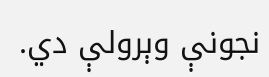نجونې وېرولې دي.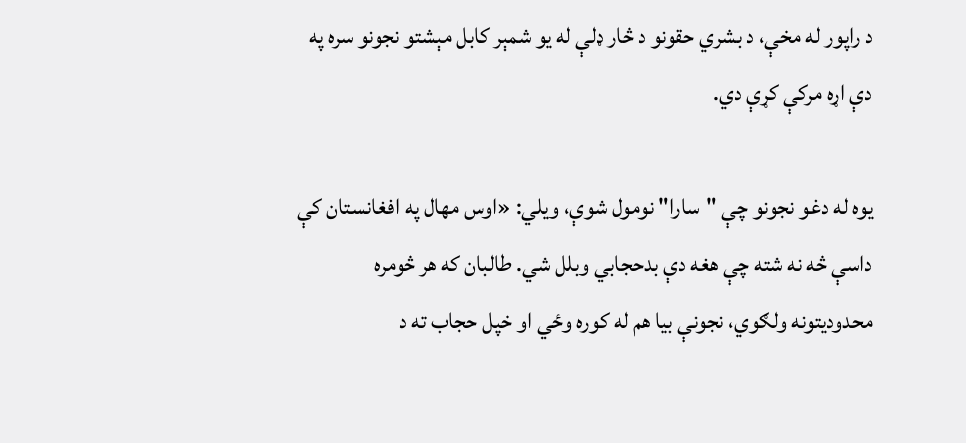د راپور له مخې، د بشري حقونو د څار ډلې له یو شمېر کابل مېشتو نجونو سره په دې اړه مرکې کړې دي.

یوه له دغو نجونو چې "سارا" نومول شوې، ویلي: «اوس مهال په افغانستان کې داسې څه نه شته چې هغه دې بدحجابي وبلل شي. طالبان که هر څومره محدودیتونه ولګوي، نجونې بیا هم له کوره وځي او خپل حجاب ته د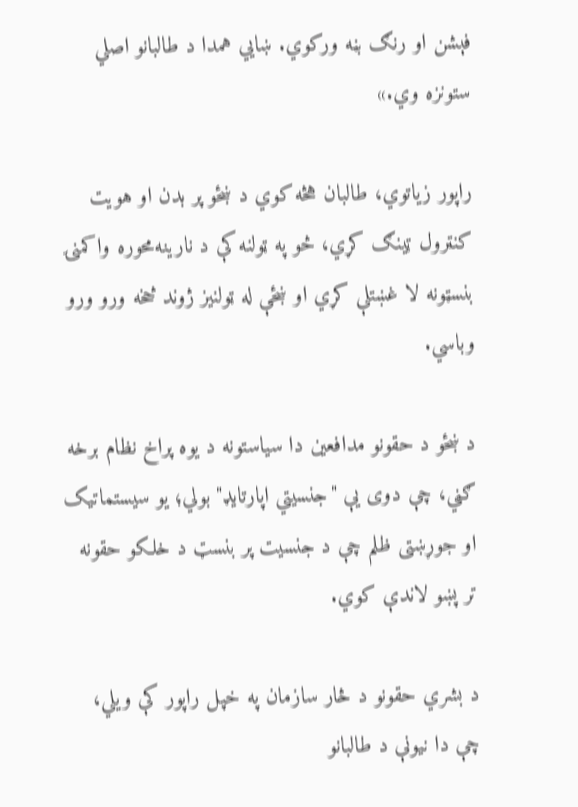فېشن او رنګ بڼه ورکوي. ښايي همدا د طالبانو اصلي ستونزه وي.»

راپور زیاتوي، طالبان هڅه کوي د ښځو پر بدن او هویت کنټرول ټینګ کړي، څو په ټولنه کې د نارینه‌محوره واکمنۍ بنسټونه لا غښتلې کړي او ښځې له ټولنیز ژوند څخه ورو ورو وباسي.

د ښځو د حقونو مدافعین دا سیاستونه د یوه پراخ نظام برخه ګڼي، چې دوی یې "جنسیتي اپارتایډ" بولي؛ یو سیستماتیک او جوړښتی ظلم چې د جنسیت پر بنسټ د خلکو حقونه تر پښو لاندې کوي.

د بشري حقونو د څار سازمان په خپل راپور کې ویلي، چې دا نیونې د طالبانو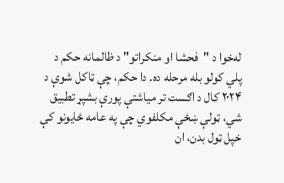له‌خوا د "فحشا او منکراتو" د ظالمانه حکم د پلي کولو بله مرحله ده. دا حکم، چې ټاکل شوې د ۲۰۲۴ کال د اګست تر میاشتې پورې بشپړ تطبیق شي، ټولې ښځې مکلفوي چې په عامه ځایونو کې خپل ټول بدن، ان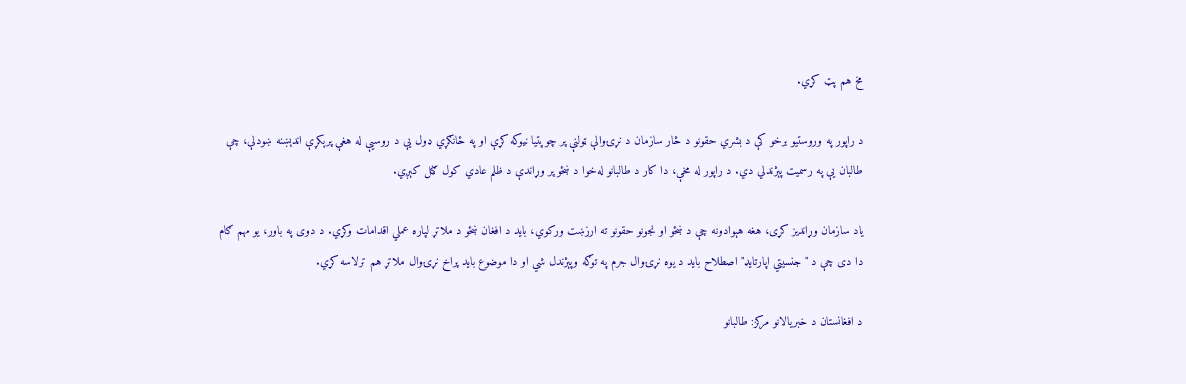مخ هم پټ کړي.

د راپور په وروستیو برخو کې د بشري حقونو د څار سازمان د نړۍوالې ټولنې پر چوپتیا نیوکه کړې او په ځانګړي ډول یې د روسیې له هغې پرېکړې اندېښنه ښودلې، چې طالبان یې په رسمیت پېژندلي دي. د راپور له مخې، دا کار د طالبانو له‌خوا د ښځو پر وړاندې د ظلم عادي کول ګڼل کېږي.

یاد سازمان وړاندیز کړی، هغه هېوادونه چې د ښځو او نجونو حقونو ته ارزښت ورکوي، باید د افغان ښځو د ملاتړ لپاره عملي اقدامات وکړي. د دوی په باور، یو مهم ګام دا دی چې د "جنسیتي اپارتایډ" اصطلاح باید د یوه نړۍوال جرم په توګه وپېژندل شي او دا موضوع باید پراخ نړۍوال ملاتړ هم ترلاسه کړي.

د افغانستان د خبریالانو مرکز: طالبانو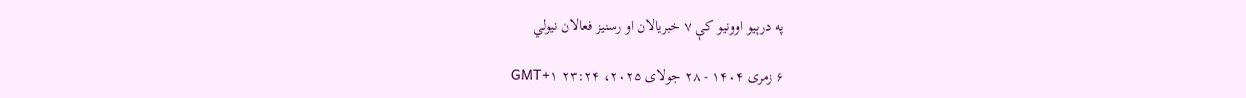په درېیو اوونیو کې ۷ خبریالان او رسنیز فعالان نیولي

۶ زمری ۱۴۰۴ - ۲۸ جولای ۲۰۲۵، ۲۳:۲۴ GMT+۱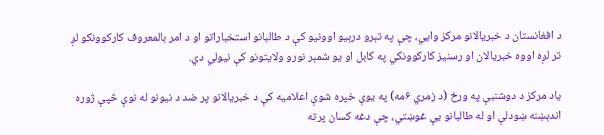د افغانستان د خبریالانو مرکز وايي، چې په تېرو درېیو اوونیو کې د طالبانو استخباراتو او د امر بالمعروف کارکوونکو لږ تر لږه اووه خبریالان او رسنیز کارکوونکي په کابل او یو شمېر نورو ولایتونو کې نیولي دي.

یاد مرکز د دوشنبې په ورځ (د زمري ۶مه) په یوې خپره شوې اعلامیه کې د خبریالانو پر ضد د نیونو له نوې څپې ژوره اندېښنه ښودلې او له طالبانو یې غوښتي، چې دغه کسان پرته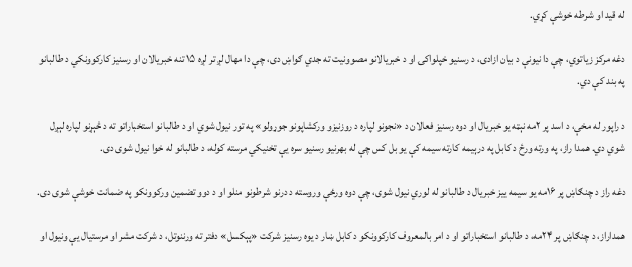له قید او شرطه خوشې کړي.

دغه مرکز زیاتوي، چې دا نیونې د بیان ازادۍ، د رسنیو خپلواکۍ او د خبریالانو مصوونیت ته جدي ګواښ دی، چې دا مهال لږ تر لږه ۱۵ تنه خبریالان او رسنیز کارکوونکي د طالبانو په بند کې دي.

د راپور له مخې، د اسد پر ۲مه نېټه یو خبریال او دوه رسنیز فعالان د «نجونو لپاره د روزنیزو ورکشاپونو جوړولو» په تور نیول شوي او د طالبانو استخباراتو ته د څېړنو لپاره لېږل شوي دي. همدا راز، په ورته ورځ د کابل په درېیمه کارته سیمه کې یو بل کس چې له بهرنیو رسنیو سره یې تخنیکي مرسته کوله، د طالبانو له خوا نیول شوی دی.

دغه راز د چنګاښ پر ۱۶مه یو سیمه‌ ییز خبریال د طالبانو له لوري نیول شوی، چې دوه ورځې وروسته د درنو شرطونو منلو او د دوو تضمین ورکوونکو په ضمانت خوشې شوی دی.

همداراز، د چنګاښ پر ۲۴مه، د طالبانو استخباراتو او د امر بالمعروف کارکوونکو د کابل ښار د یوه رسنیز شرکت «پېکسل» دفتر ته ورننوتل، د شرکت مشر او مرستیال یې ونیول او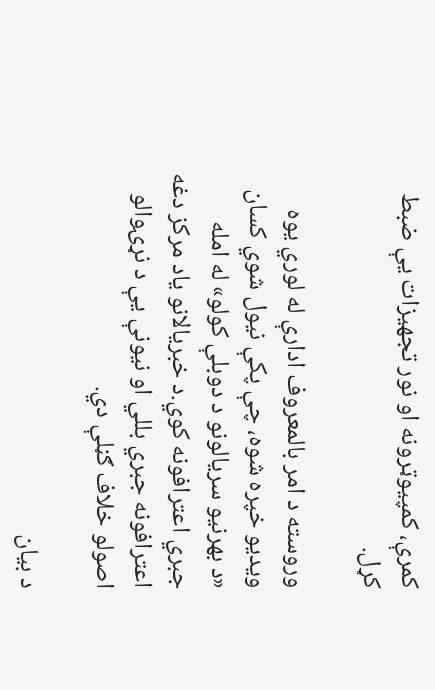کمرې، کمپیوټرونه او نور تجهیزات یې ضبط کړل.

وروسته د امر بالمعروف ادارې له لوري یوه ویدیو خپره شوه، چې پکې نیول شوي کسان «د بهرنیو سریالونو د دوبلې کولو» له امله جبري اعترافونه کوي.د خبریالانو یاد مرکز دغه اعترافونه جبري بللي او نیونې یې د نړۍوالو اصولو خلاف ګڼلې دي.

د بیان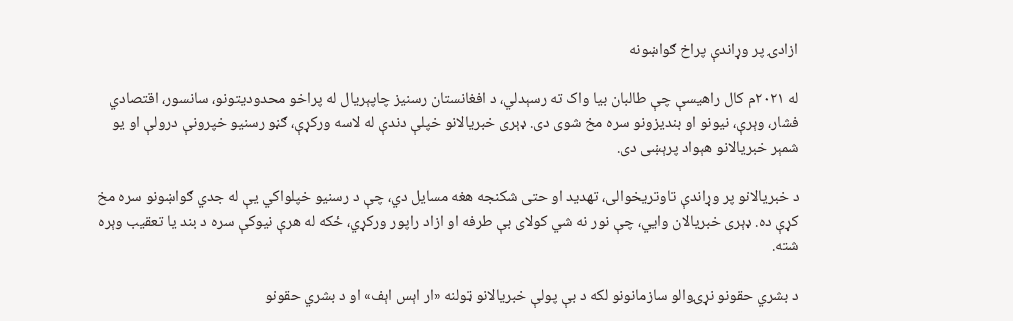ازادۍ پر وړاندې پراخ ګواښونه

له ۲۰۲۱م کال راهیسې چې طالبان بیا واک ته رسېدلي، د افغانستان رسنیز چاپېریال له پراخو محدودیتونو، سانسور، اقتصادي فشار، وېرې، نیونو او بندیزونو سره مخ شوی دی. ډېری خبریالانو خپلې دندې له لاسه ورکړې، ګڼو رسنیو خپرونې درولې او یو شمېر خبریالانو هېواد پرېښی دی.

د خبریالانو پر وړاندې تاوتریخوالی، تهدید او حتی شکنجه هغه مسایل دي، چې د رسنیو خپلواکي یې له جدي ګواښونو سره مخ کړې ده. ډېری خبریالان وايي، چې نور نه شي کولای بې طرفه او ازاد راپور ورکړي، ځکه له هرې نیوکې سره د بند یا تعقیب وېره شته.

د بشري حقونو نړۍوالو سازمانونو لکه د بې پولې خبریالانو ټولنه «ار اېس اېف» او د بشري حقونو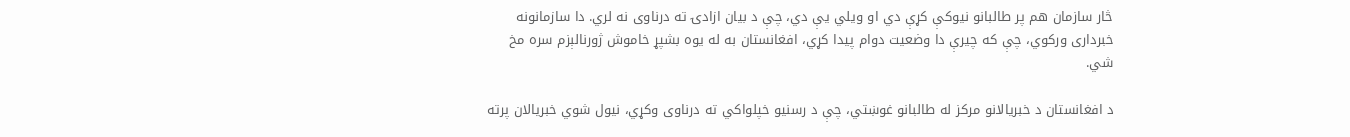څار سازمان هم پر طالبانو نیوکې کړې دي او ویلي یې دي، چې د بیان ازادۍ ته درناوی نه لري. دا سازمانونه خبرداری ورکوي، چې که چیرې دا وضعیت دوام پیدا کړي، افغانستان به له یوه بشپړ خاموش ژورنالېزم سره مخ شي.

د افغانستان د خبریالانو مرکز له طالبانو غوښتي، چې د رسنیو خپلواکي ته درناوی وکړي، نیول شوي خبریالان پرته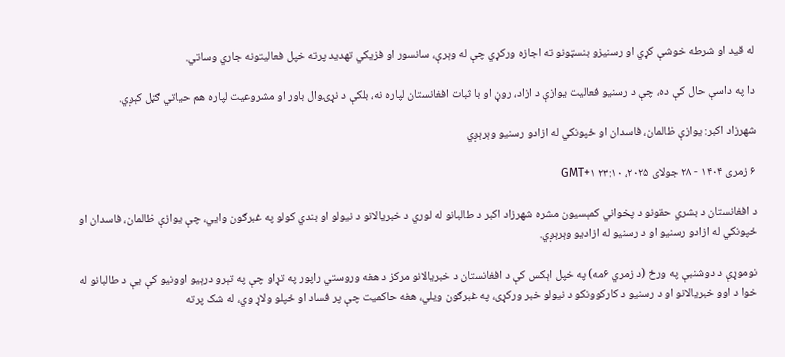له قید او شرطه خوشې کړي او رسنیزو بنسټونو ته اجازه ورکړي چې له وېرې، سانسور او فزیکي تهدید پرته خپل فعالیتونه جاري وساتي.

دا په داسې حال کې ده، چې د رسنیو فعالیت یوازې د ازاد، روڼ او با ثبات افغانستان لپاره نه، بلکې د نړۍوال باور او مشروعیت لپاره هم حیاتي ګڼل کېږي.

شهرزاد اکبر: یوازې ظالمان، فاسدان او ځپونکي له ازادو رسنیو وېرېږي

۶ زمری ۱۴۰۴ - ۲۸ جولای ۲۰۲۵، ۲۳:۱۰ GMT+۱

د افغانستان د بشري حقونو د پخواني کمېسیون مشره شهرزاد اکبر د طالبانو له لوري د خبریالانو د نیولو او بندي کولو په غبرګون وایي، چې یوازې ظالمان، فاسدان او ځپونکي له ازادو رسنیو او د رسنیو له ازادیو وېرېږي.

نوموړې د دوشنبې په ورځ (د زمري ۶مه) په خپل اېکس کې د افغانستان د خبریالانو مرکز د هغه وروستي راپور په تړاو چې په تېرو درېیو اوونیو کې یې د طالبانو له خوا د اوو خبریالانو او د رسنیو د کارکوونکو د نیولو خبر ورکړی، په غبرګون ویلي، هغه حاکمیت چې پر فساد او ځپلو ولاړ وي، له شک پرته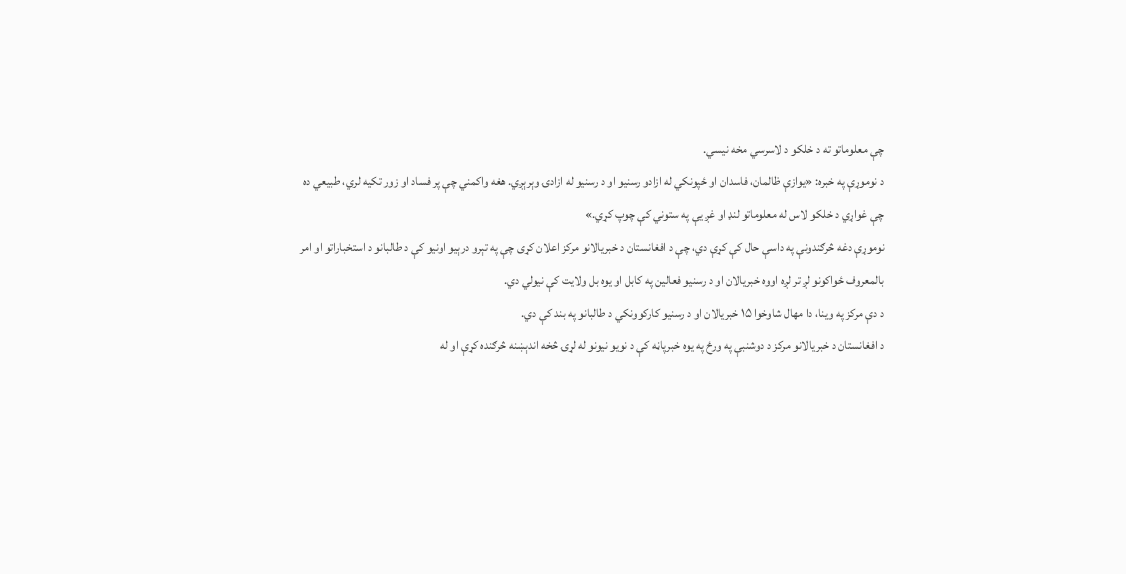چې معلوماتو ته د خلکو د لاسرسي مخه نیسي.
د نوموړې په خبره: «یوازې ظالمان، فاسدان او ځپونکي له ازادو رسنیو او د رسنیو له ازادۍ وېرېږي. هغه واکمني چې پر فساد او زور تکیه لري، طبیعي ده چې غواړي د خلکو لاس له معلوماتو لنډ او غږ یې په ستوني کې چوپ کړي.»
نوموړې دغه څرګندونې په داسې حال کې کړې دي، چې د افغانستان د خبریالانو مرکز اعلان کړی چې په تېرو درېیو اونیو کې د طالبانو د استخباراتو او امر بالمعروف ځواکونو لږ تر لږه اووه خبریالان او د رسنیو فعالین په کابل او یوه بل ولایت کې نیولي دي.
د دې مرکز په وینا، دا مهال شاوخوا ۱۵ خبریالان او د رسنیو کارکوونکي د طالبانو په بند کې دي.
د افغانستان د خبریالانو مرکز د دوشنبې په ورځ په یوه خبرپاڼه کې د نویو نیونو له لړۍ څخه اندېښنه څرګنده کړې او له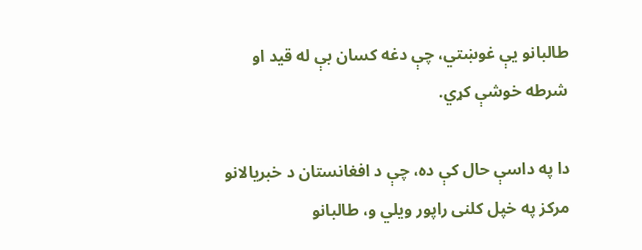طالبانو یې غوښتي، چې دغه کسان بې له قید او شرطه خوشې کړي.

دا په داسې حال کې ده، چې د افغانستان د خبریالانو مرکز په خپل کلنی راپور ویلي و، طالبانو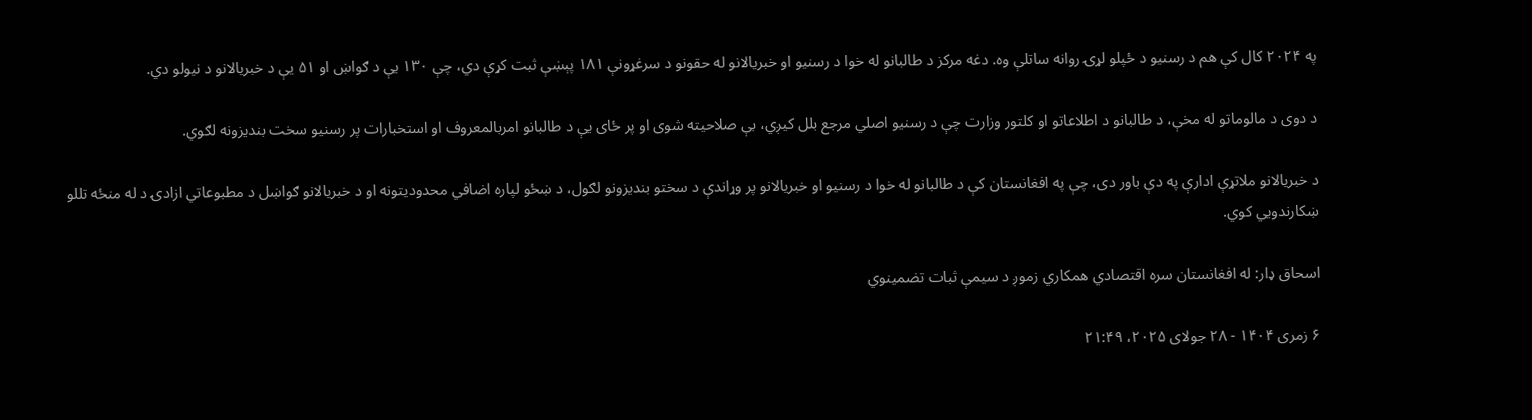په ۲۰۲۴ کال کې هم د رسنیو د ځپلو لړۍ روانه ساتلې وه. دغه مرکز د طالبانو له خوا د رسنیو او خبریالانو له حقونو د سرغړونې ۱۸۱ پېښې ثبت کړې دي، چې ۱۳۰ یې د ګواښ او ۵۱ یې د خبریالانو د نیولو دي.

د دوی د مالوماتو له مخې، د طالبانو د اطلاعاتو او کلتور وزارت چې د رسنيو اصلي مرجع بلل کيږي، بې صلاحیته شوی او پر ځای یې د طالبانو امربالمعروف او استخبارات پر رسنيو سخت بنديزونه لګوي.

د خبریالانو ملاتړې ادارې په دې باور دی، چې په افغانستان کې د طالبانو له خوا د رسنیو او خبریالانو پر وړاندې د سختو بندیزونو لګول، د ښځو لپاره اضافي محدودیتونه او د خبریالانو ګواښل د مطبوعاتي ازادۍ د له منځه تللو ښکارندويي کوي.

اسحاق ډار: له افغانستان سره اقتصادي همکاري زموږ د سیمې ثبات تضمینوي

۶ زمری ۱۴۰۴ - ۲۸ جولای ۲۰۲۵، ۲۱:۴۹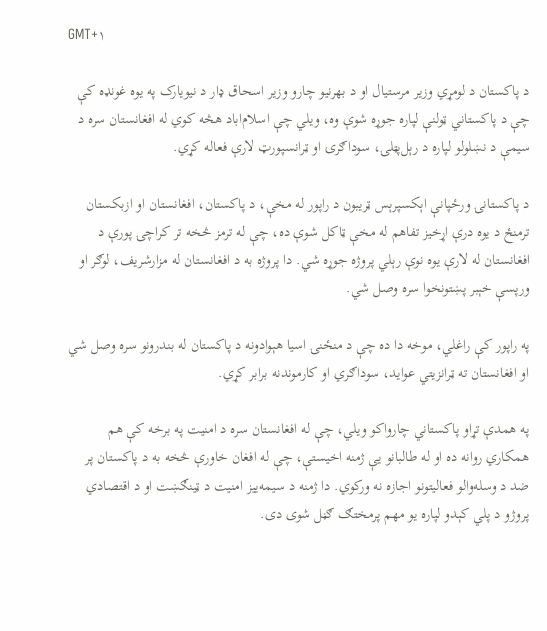GMT+۱

د پاکستان د لومړي وزیر مرستیال او د بهرنیو چارو وزیر اسحاق‌ ډار د نیویارک په یوه غونډه کې چې د پاکستاني ټولنې لپاره جوړه شوې وه، ویلي چې اسلام‌اباد هڅه کوي له افغانستان سره د سیمې د نښلولو لپاره د رېل‌پټلۍ، سوداګرۍ او ټرانسپورټ لارې فعاله کړي.

د پاکستانۍ ورځپانې اېکسپرېس ټریبون د راپور له مخې، د پاکستان، افغانستان او ازبکستان ترمنځ د یوه درې اړخیز تفاهم له مخې ټاکل شوې ده، چې له ترمز څخه تر کراچۍ پورې د افغانستان له لارې یوه نوې رېلي پروژه جوړه شي. دا پروژه به د افغانستان له مزارشریف، لوګر او ورپسې خېبر پښتونخوا سره وصل شي.

په راپور کې راغلي، موخه دا ده چې د منځنۍ اسیا هېوادونه د پاکستان له بندرونو سره وصل شي او افغانستان ته ټرانزیتي عواید، سوداګري او کارموندنه برابر کړي.

په همدې تړاو پاکستاني چارواکو ویلي، چې له افغانستان سره د امنیت په برخه کې هم همکاري روانه ده او له طالبانو یې ژمنه اخیستې، چې له افغان خاورې څخه به د پاکستان پر ضد د وسله‌والو فعالیتونو اجازه نه ورکوي. دا ژمنه د سیمه‌ییز امنیت د ټينګښت او د اقتصادي پروژو د پلي کېدو لپاره یو مهم پرمختګ ګڼل شوی دی.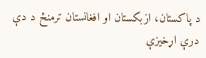د پاکستان، ازبکستان او افغانستان ترمنځ د دې درې اړخیزې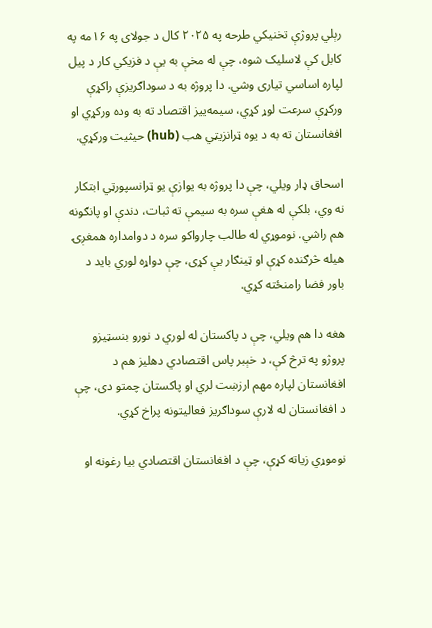رېلي پروژې تخنیکي طرحه په ۲۰۲۵ کال د جولای په ۱۶مه په کابل کې لاسلیک شوه، چې له مخې به یې د فزیکي کار د پیل لپاره اساسي تیاری وشي. دا پروژه به د سوداګریزې راکړې ورکړې سرعت لوړ کړي، سیمه‌ییز اقتصاد ته به وده ورکړي او افغانستان ته به د یوه ټرانزیټي هب (hub) حیثیت ورکړي.

اسحاق‌ ډار ویلي، چې دا پروژه به یوازې یو ټرانسپورټي ابتکار نه وي، بلکې له هغې سره به سیمې ته ثبات، دندې او پانګونه هم راشي. نوموړي له طالب چارواکو سره د دوامداره همغږۍ هیله څرګنده کړې او ټینګار یې کړی، چې دواړه لوري باید د باور فضا رامنځته کړي.

هغه دا هم ویلي، چې د پاکستان له لوري د نورو بنسټیزو پروژو په ترڅ کې، د خېبر پاس اقتصادي دهلیز هم د افغانستان لپاره مهم ارزښت لري او پاکستان چمتو دی، چې د افغانستان له لارې سوداګریز فعالیتونه پراخ کړي.

نوموړي زیاته کړې، چې د افغانستان اقتصادي بیا رغونه او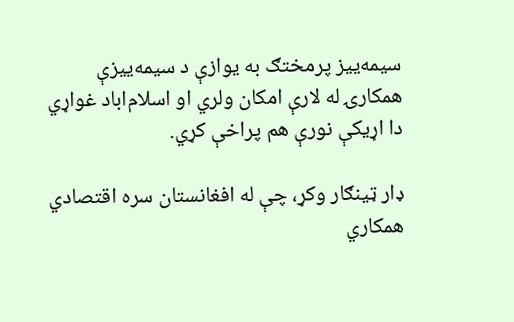سیمه‌ییز پرمختګ به یوازې د سیمه‌ییزې همکارۍ له لارې امکان ولري او اسلام‌اباد غواړي دا اړیکې نورې هم پراخې کړي.

ډار ټینګار وکړ، چې له افغانستان سره اقتصادي همکاري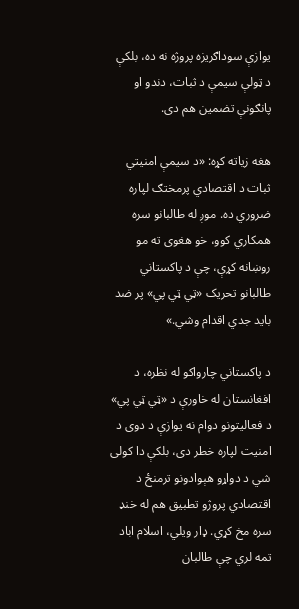یوازې سوداګریزه پروژه نه ده، بلکې د ټولې سیمې د ثبات، دندو او پانګونې تضمین هم دی.

هغه زیاته کړه: «د سیمې امنیتي ثبات د اقتصادي پرمختګ لپاره ضروري ده. موږ له طالبانو سره همکاري کوو، خو هغوی ته مو روښانه کړې، چې د پاکستاني طالبانو تحریک «ټي ټي پي» پر ضد باید جدي اقدام وشي.»

د پاکستاني چارواکو له نظره، د افغانستان له خاورې د «ټي ټي پي» د فعالیتونو دوام نه یوازې د دوی د امنیت لپاره خطر دی، بلکې دا کولی شي د دواړو هېوادونو ترمنځ د اقتصادي پروژو تطبیق هم له خنډ سره مخ کړي. ډار ویلي، اسلام‌ اباد تمه لري چې طالبان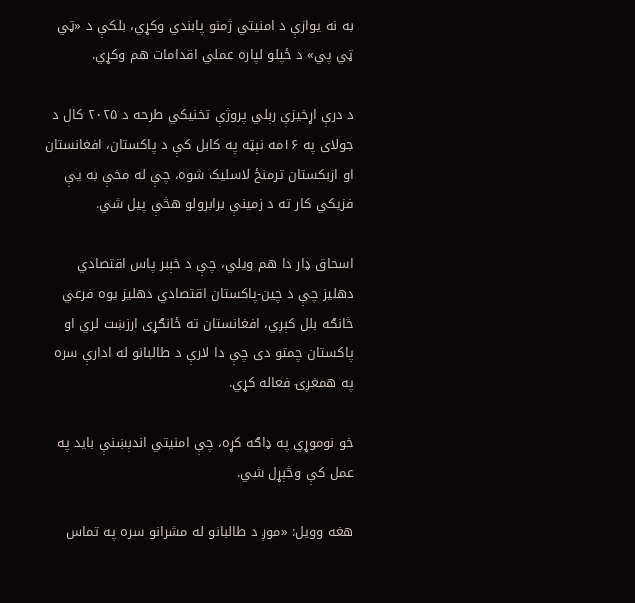به نه یوازې د امنیتي ژمنو پابندي وکړي، بلکې د «ټي ټي پي» د ځپلو لپاره عملي اقدامات هم وکړي.

د درې‌ اړخیزې رېلي پروژې تخنیکي طرحه د ۲۰۲۵ کال د جولای په ۱۶مه نېټه په کابل کې د پاکستان، افغانستان او ازبکستان ترمنځ لاسلیک شوه، چې له مخې به یې فزیکي کار ته د زمینې برابرولو هڅې پیل شي.

اسحاق ډار دا هم ویلي، چې د خېبر پاس اقتصادي دهلیز چې د چین-پاکستان اقتصادي دهلیز یوه فرعي څانګه بلل کېږي، افغانستان ته ځانګړی ارزښت لري او پاکستان چمتو دی چې دا لارې د طالبانو له ادارې سره په همغږۍ فعاله کړي.

خو نوموړي په ډاګه کړه، چې امنیتي اندېښنې باید په عمل کې وڅېړل شي.

هغه وویل: «موږ د طالبانو له مشرانو سره په تماس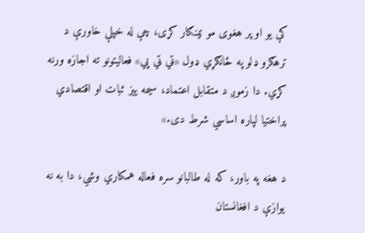کې یو او پر هغوی مو ټینګار کړی، چې له خپلې خاورې د ترهګرو ډلو په ځانګړي ډول «ټي ټي پي» فعالیتونو ته اجازه ورنه کړي. دا زموږ د متقابل اعتماد، سیمه‌ ییز ثبات او اقتصادي پراختیا لپاره اساسي شرط دی.»

د هغه په باور، که له طالبانو سره فعاله همکاري وشي، دا به نه یوازې د افغانستان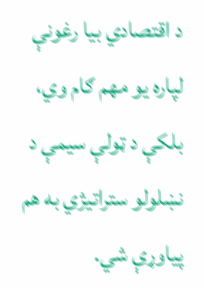د اقتصادي بیا رغونې لپاره یو مهم ګام وي، بلکې د ټولې سیمې د نښلولو ستراتیژي به هم پیاوړې شي.